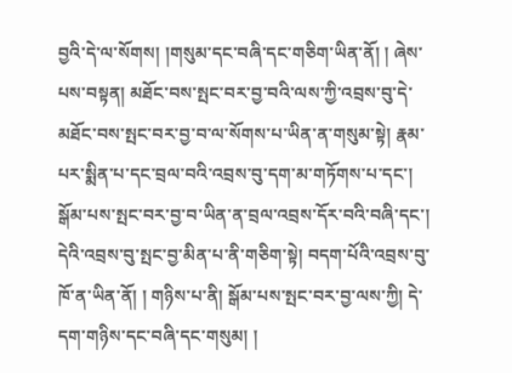བྱའི་དེ་ལ་སོགས། །གསུམ་དང་བཞི་དང་གཅིག་ཡིན་ནོ། ། ཞེས་པས་བསྟན། མཐོང་བས་སྤང་བར་བྱ་བའི་ལས་ཀྱི་འབྲས་བུ་དེ་མཐོང་བས་སྤང་བར་བྱ་བ་ལ་སོགས་པ་ཡིན་ན་གསུམ་སྟེ། རྣམ་པར་སྨིན་པ་དང་བྲལ་བའི་འབྲས་བུ་དག་མ་གཏོགས་པ་དང་། སྒོམ་པས་སྤང་བར་བྱ་བ་ཡིན་ན་བྲལ་འབྲས་དོར་བའི་བཞི་དང་། དེའི་འབྲས་བུ་སྤང་བྱ་མིན་པ་ནི་གཅིག་སྟེ། བདག་པོའི་འབྲས་བུ་ཁོ་ན་ཡིན་ནོ། ། གཉིས་པ་ནི། སྒོམ་པས་སྤང་བར་བྱ་ལས་ཀྱི། དེ་དག་གཉིས་དང་བཞི་དང་གསུམ། །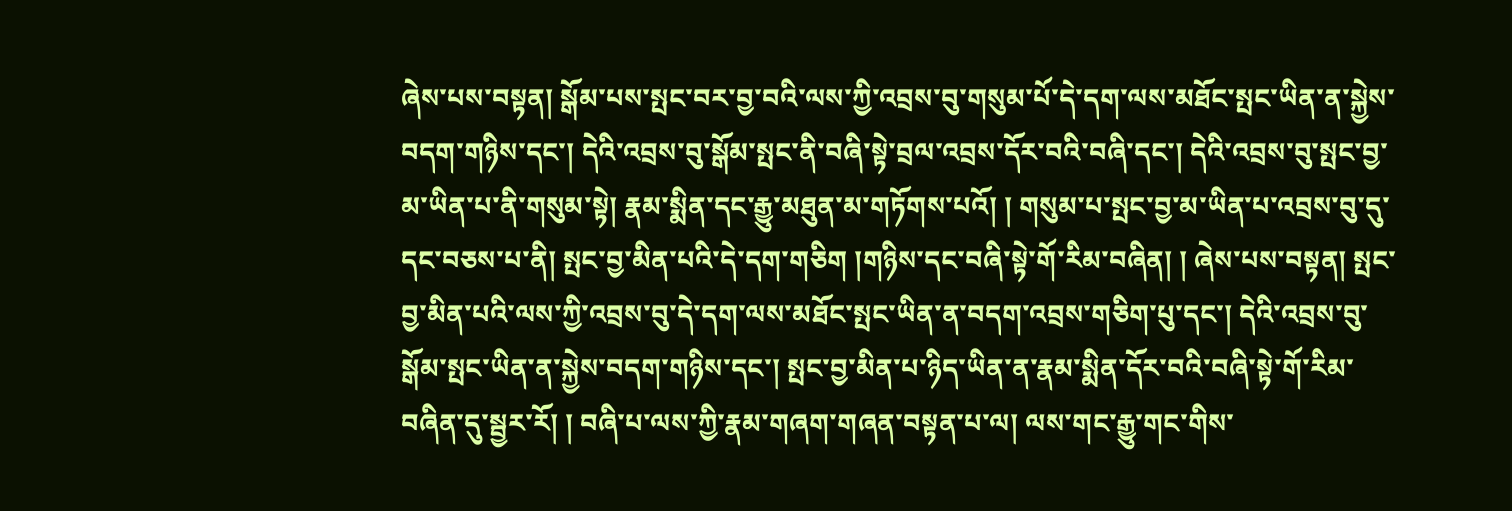ཞེས་པས་བསྟན། སྒོམ་པས་སྤང་བར་བྱ་བའི་ལས་ཀྱི་འབྲས་བུ་གསུམ་པོ་དེ་དག་ལས་མཐོང་སྤང་ཡིན་ན་སྐྱེས་བདག་གཉིས་དང་། དེའི་འབྲས་བུ་སྒོམ་སྤང་ནི་བཞི་སྟེ་བྲལ་འབྲས་དོར་བའི་བཞི་དང་། དེའི་འབྲས་བུ་སྤང་བྱ་མ་ཡིན་པ་ནི་གསུམ་སྟེ། རྣམ་སྨིན་དང་རྒྱུ་མཐུན་མ་གཏོགས་པའོ། ། གསུམ་པ་སྤང་བྱ་མ་ཡིན་པ་འབྲས་བུ་དུ་དང་བཅས་པ་ནི། སྤང་བྱ་མིན་པའི་དེ་དག་གཅིག །གཉིས་དང་བཞི་སྟེ་གོ་རིམ་བཞིན། ། ཞེས་པས་བསྟན། སྤང་བྱ་མིན་པའི་ལས་ཀྱི་འབྲས་བུ་དེ་དག་ལས་མཐོང་སྤང་ཡིན་ན་བདག་འབྲས་གཅིག་པུ་དང་། དེའི་འབྲས་བུ་སྒོམ་སྤང་ཡིན་ན་སྐྱེས་བདག་གཉིས་དང་། སྤང་བྱ་མིན་པ་ཉིད་ཡིན་ན་རྣམ་སྨིན་དོར་བའི་བཞི་སྟེ་གོ་རིམ་བཞིན་དུ་སྦྱར་རོ། ། བཞི་པ་ལས་ཀྱི་རྣམ་གཞག་གཞན་བསྟན་པ་ལ། ལས་གང་རྒྱུ་གང་གིས་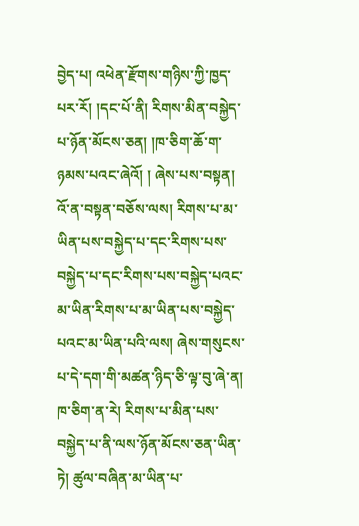བྱེད་པ། འཕེན་རྫོགས་གཉིས་ཀྱི་ཁྱད་པར་རོ། །དང་པོ་ནི། རིགས་མིན་བསྐྱེད་པ་ཉོན་མོངས་ཅན། །ཁ་ཅིག་ཆོ་ག་ཉམས་པའང་ཞེའོ། ། ཞེས་པས་བསྟན། འོ་ན་བསྟན་བཅོས་ལས། རིགས་པ་མ་ཡིན་པས་བསྐྱེད་པ་དང་རིགས་པས་བསྐྱེད་པ་དང་རིགས་པས་བསྐྱེད་པའང་མ་ཡིན་རིགས་པ་མ་ཡིན་པས་བསྐྱེད་པའང་མ་ཡིན་པའི་ལས། ཞེས་གསུངས་པ་དེ་དག་གི་མཚན་ཉིད་ཅི་ལྟ་བུ་ཞེ་ན། ཁ་ཅིག་ན་རེ། རིགས་པ་མིན་པས་བསྐྱེད་པ་ནི་ལས་ཉོན་མོངས་ཅན་ཡིན་ཏེ། ཚུལ་བཞིན་མ་ཡིན་པ་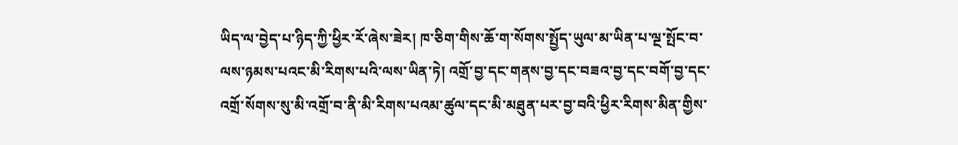ཡིད་ལ་བྱེད་པ་ཉིད་ཀྱི་ཕྱིར་རོ་ཞེས་ཟེར། ཁ་ཅིག་གིས་ཆོ་ག་སོགས་སྤྱོད་ཡུལ་མ་ཡིན་པ་ལྔ་སྤོང་བ་ལས་ཉམས་པའང་མི་རིགས་པའི་ལས་ཡིན་ཏེ། འགྲོ་བྱ་དང་གནས་བྱ་དང་བཟའ་བྱ་དང་བགོ་བྱ་དང་འགྲོ་སོགས་སུ་མི་འགྲོ་བ་ནི་མི་རིགས་པའམ་ཚུལ་དང་མི་མཐུན་པར་བྱ་བའི་ཕྱིར་རིགས་མིན་གྱིས་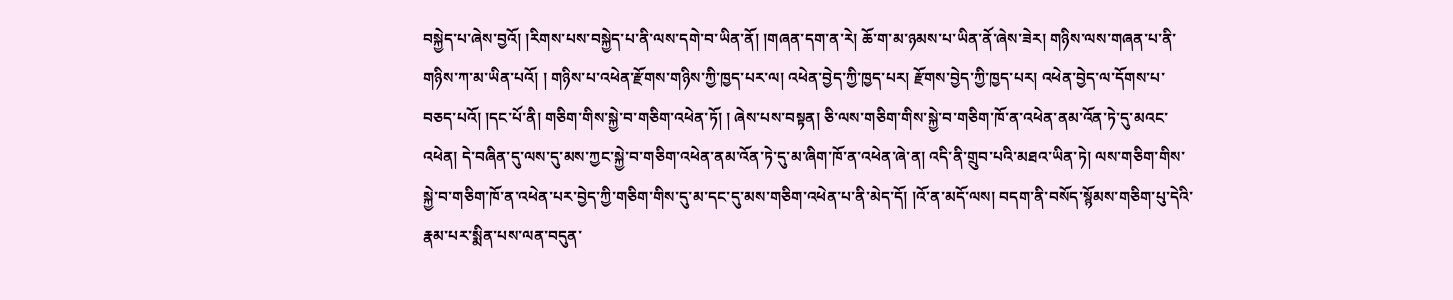བསྐྱེད་པ་ཞེས་བྱའོ། །རིགས་པས་བསྐྱེད་པ་ནི་ལས་དགེ་བ་ཡིན་ནོ། །གཞན་དག་ན་རེ། ཆོ་ག་མ་ཉམས་པ་ཡིན་ནོ་ཞེས་ཟེར། གཉིས་ལས་གཞན་པ་ནི་གཉིས་ཀ་མ་ཡིན་པའོ། ། གཉིས་པ་འཕེན་རྫོགས་གཉིས་ཀྱི་ཁྱད་པར་ལ། འཕེན་བྱེད་ཀྱི་ཁྱད་པར། རྫོགས་བྱེད་ཀྱི་ཁྱད་པར། འཕེན་བྱེད་ལ་དོགས་པ་བཅད་པའོ། །དང་པོ་ནི། གཅིག་གིས་སྐྱེ་བ་གཅིག་འཕེན་ཏོ། ། ཞེས་པས་བསྟན། ཅི་ལས་གཅིག་གིས་སྐྱེ་བ་གཅིག་ཁོ་ན་འཕེན་ནམ་འོན་ཏེ་དུ་མའང་འཕེན། དེ་བཞིན་དུ་ལས་དུ་མས་ཀྱང་སྐྱེ་བ་གཅིག་འཕེན་ནམ་འོན་ཏེ་དུ་མ་ཞིག་ཁོ་ན་འཕེན་ཞེ་ན། འདི་ནི་གྲུབ་པའི་མཐའ་ཡིན་ཏེ། ལས་གཅིག་གིས་སྐྱེ་བ་གཅིག་ཁོ་ན་འཕེན་པར་བྱེད་ཀྱི་གཅིག་གིས་དུ་མ་དང་དུ་མས་གཅིག་འཕེན་པ་ནི་མེད་དོ། །འོ་ན་མདོ་ལས། བདག་ནི་བསོད་སྙོམས་གཅིག་པུ་དེའི་རྣམ་པར་སྨིན་པས་ལན་བདུན་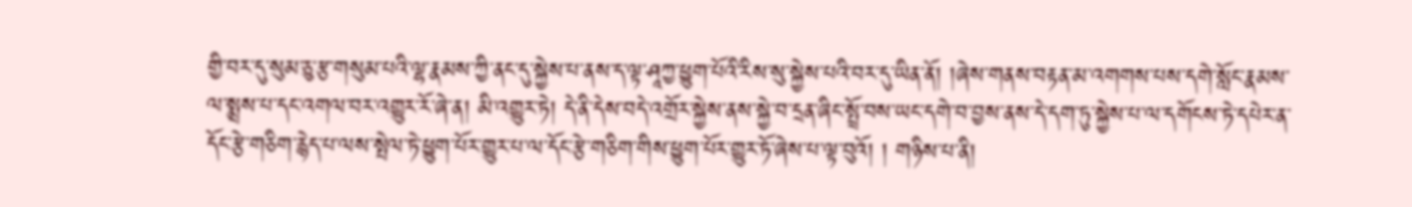གྱི་བར་དུ་སུམ་ཅུ་རྩ་གསུམ་པའི་ལྷ་རྣམས་ཀྱི་ནང་དུ་སྐྱེས་པ་ནས་ད་ལྟ་ཤཱཀྱ་ཕྱུག་པོའི་རིས་སུ་སྐྱེས་པའི་བར་དུ་ཡིན་ནོ། །ཞེས་གནས་བརྟན་མ་འགགས་པས་དགེ་སློང་རྣམས་ལ་སྨྲས་པ་དང་འགལ་བར་འགྱུར་རོ་ཞེ་ན། མི་འགྱུར་ཏེ། དེ་ནི་དེས་བདེ་འགྲོར་སྐྱེས་ནས་སྐྱེ་བ་དྲན་ཞིང་སྤྲོ་བས་ཡང་དགེ་བ་བྱས་ནས་དེ་དག་ཏུ་སྐྱེས་པ་ལ་དགོངས་ཏེ་དཔེར་ན་དོང་རྩེ་གཅིག་རྙེད་པ་ལས་སྤེལ་ཏེ་ཕྱུག་པོར་གྱུར་པ་ལ་དོང་རྩེ་གཅིག་གིས་ཕྱུག་པོར་གྱུར་ཏོ་ཞེས་པ་ལྟ་བུའོ། ། གཉིས་པ་ནི།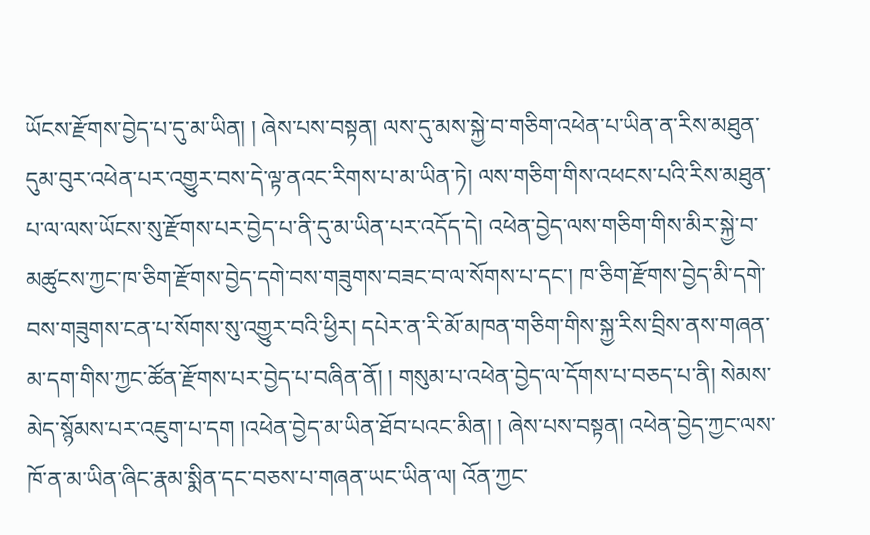ཡོངས་རྫོགས་བྱེད་པ་དུ་མ་ཡིན། ། ཞེས་པས་བསྟན། ལས་དུ་མས་སྐྱེ་བ་གཅིག་འཕེན་པ་ཡིན་ན་རིས་མཐུན་དུམ་བུར་འཕེན་པར་འགྱུར་བས་དེ་ལྟ་ནའང་རིགས་པ་མ་ཡིན་ཏེ། ལས་གཅིག་གིས་འཕངས་པའི་རིས་མཐུན་པ་ལ་ལས་ཡོངས་སུ་རྫོགས་པར་བྱེད་པ་ནི་དུ་མ་ཡིན་པར་འདོད་དེ། འཕེན་བྱེད་ལས་གཅིག་གིས་མིར་སྐྱེ་བ་མཚུངས་ཀྱང་ཁ་ཅིག་རྫོགས་བྱེད་དགེ་བས་གཟུགས་བཟང་བ་ལ་སོགས་པ་དང་། ཁ་ཅིག་རྫོགས་བྱེད་མི་དགེ་བས་གཟུགས་ངན་པ་སོགས་སུ་འགྱུར་བའི་ཕྱིར། དཔེར་ན་རི་མོ་མཁན་གཅིག་གིས་སྐྱ་རིས་བྲིས་ནས་གཞན་མ་དག་གིས་ཀྱང་ཚོན་རྫོགས་པར་བྱེད་པ་བཞིན་ནོ། ། གསུམ་པ་འཕེན་བྱེད་ལ་དོགས་པ་བཅད་པ་ནི། སེམས་མེད་སྙོམས་པར་འཇུག་པ་དག །འཕེན་བྱེད་མ་ཡིན་ཐོབ་པའང་མིན། ། ཞེས་པས་བསྟན། འཕེན་བྱེད་ཀྱང་ལས་ཁོ་ན་མ་ཡིན་ཞིང་རྣམ་སྨིན་དང་བཅས་པ་གཞན་ཡང་ཡིན་ལ། འོན་ཀྱང་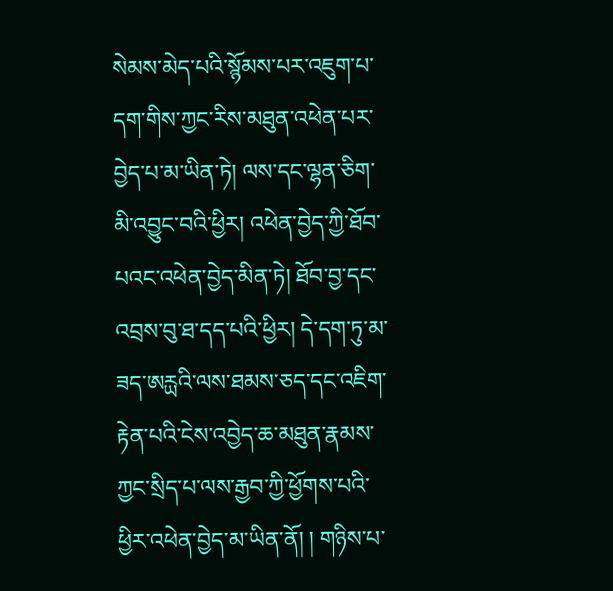སེམས་མེད་པའི་སྙོམས་པར་འཇུག་པ་དག་གིས་ཀྱང་རིས་མཐུན་འཕེན་པར་བྱེད་པ་མ་ཡིན་ཏེ། ལས་དང་ལྷན་ཅིག་མི་འབྱུང་བའི་ཕྱིར། འཕེན་བྱེད་ཀྱི་ཐོབ་པའང་འཕེན་བྱེད་མིན་ཏེ། ཐོབ་བྱ་དང་འབྲས་བུ་ཐ་དད་པའི་ཕྱིར། དེ་དག་ཏུ་མ་ཟད་ཨརྻའི་ལས་ཐམས་ཅད་དང་འཇིག་རྟེན་པའི་ངེས་འབྱེད་ཆ་མཐུན་རྣམས་ཀྱང་སྲིད་པ་ལས་རྒྱབ་ཀྱི་ཕྱོགས་པའི་ཕྱིར་འཕེན་བྱེད་མ་ཡིན་ནོ། ། གཉིས་པ་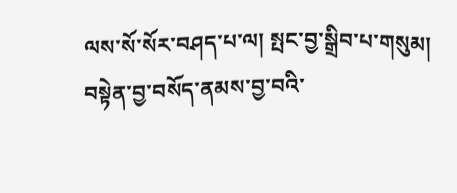ལས་སོ་སོར་བཤད་པ་ལ། སྤང་བྱ་སྒྲིབ་པ་གསུམ། བསྟེན་བྱ་བསོད་ནམས་བྱ་བའི་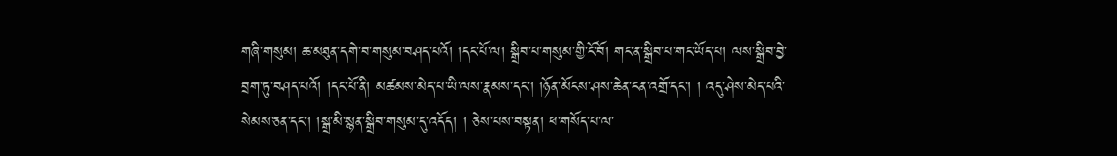གཞི་གསུམ། ཆ་མཐུན་དགེ་བ་གསུམ་བཤད་པའོ། །དང་པོ་ལ། སྒྲིབ་པ་གསུམ་གྱི་ངོ་བོ། གང་ན་སྒྲིབ་པ་གང་ཡོད་པ། ལས་སྒྲིབ་བྱེ་བྲག་ཏུ་བཤད་པའོ། །དང་པོ་ནི། མཚམས་མེད་པ་ཡི་ལས་རྣམས་དང་། །ཉོན་མོངས་ཤས་ཆེན་ངན་འགྲོ་དང་། ། འདུ་ཤེས་མེད་པའི་སེམས་ཅན་དང་། །སྒྲ་མི་སྙན་སྒྲིབ་གསུམ་དུ་འདོད། ། ཅེས་པས་བསྟན། ཕ་གསོད་པ་ལ་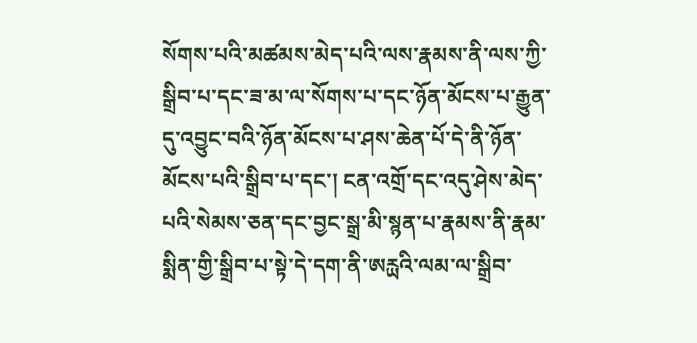སོགས་པའི་མཚམས་མེད་པའི་ལས་རྣམས་ནི་ལས་ཀྱི་སྒྲིབ་པ་དང་ཟ་མ་ལ་སོགས་པ་དང་ཉོན་མོངས་པ་རྒྱུན་དུ་འབྱུང་བའི་ཉོན་མོངས་པ་ཤས་ཆེན་པོ་དེ་ནི་ཉོན་མོངས་པའི་སྒྲིབ་པ་དང་། ངན་འགྲོ་དང་འདུ་ཤེས་མེད་པའི་སེམས་ཅན་དང་བྱང་སྒྲ་མི་སྙན་པ་རྣམས་ནི་རྣམ་སྨིན་གྱི་སྒྲིབ་པ་སྟེ་དེ་དག་ནི་ཨརྻའི་ལམ་ལ་སྒྲིབ་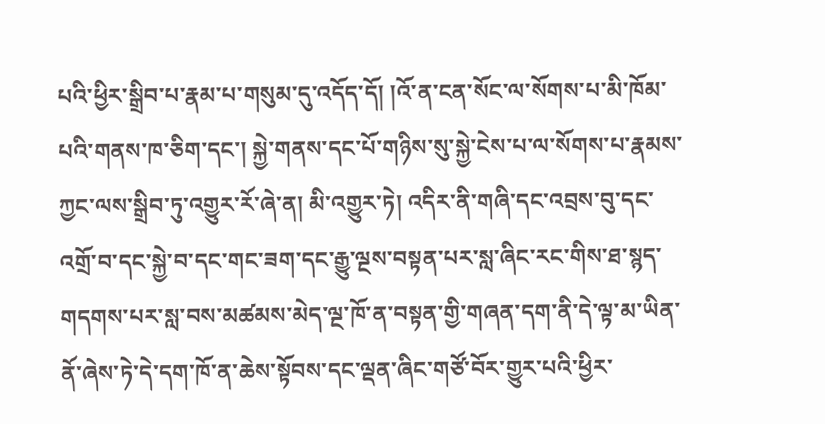པའི་ཕྱིར་སྒྲིབ་པ་རྣམ་པ་གསུམ་དུ་འདོད་དོ། །འོ་ན་ངན་སོང་ལ་སོགས་པ་མི་ཁོམ་པའི་གནས་ཁ་ཅིག་དང་། སྐྱེ་གནས་དང་པོ་གཉིས་སུ་སྐྱེ་ངེས་པ་ལ་སོགས་པ་རྣམས་ཀྱང་ལས་སྒྲིབ་ཏུ་འགྱུར་རོ་ཞེ་ན། མི་འགྱུར་ཏེ། འདིར་ནི་གཞི་དང་འབྲས་བུ་དང་འགྲོ་བ་དང་སྐྱེ་བ་དང་གང་ཟག་དང་རྒྱུ་ལྔས་བསྟན་པར་སླ་ཞིང་རང་གིས་ཐ་སྙད་གདགས་པར་སླ་བས་མཚམས་མེད་ལྔ་ཁོ་ན་བསྟན་གྱི་གཞན་དག་ནི་དེ་ལྟ་མ་ཡིན་ནོ་ཞེས་ཏེ་དེ་དག་ཁོ་ན་ཆེས་སྟོབས་དང་ལྡན་ཞིང་གཙོ་བོར་གྱུར་པའི་ཕྱིར་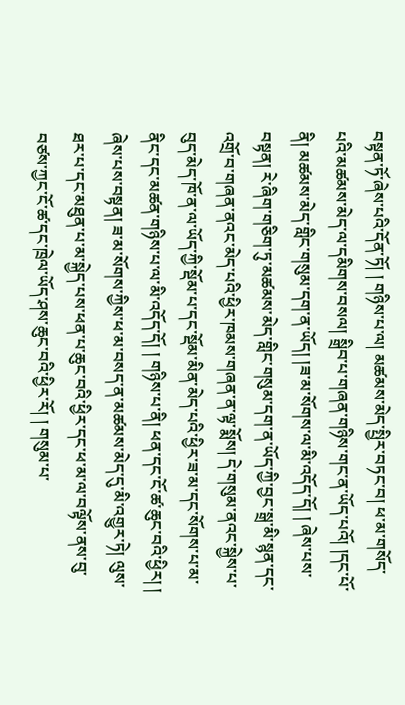བསྟན་ཏོ་ཞེས་པའི་དོན་ཏོ། ། གཉིས་པ་ལ། མཚམས་མེད་སྤྱིར་བཏང་བ། ཕ་མ་གསོད་པའི་མཚམས་མེད་ལ་དམིགས་བསལ། སྒྲིབ་པ་གཞན་གཉིས་གང་ན་ཡོད་པའོ། །དང་པོ་ནི། མཚམས་མེད་གླིང་གསུམ་དག་ན་ཡོད། །ཟ་མ་སོགས་ལ་མི་འདོད་དོ། ། ཞེས་པས་བསྟན། རེ་ཞིག་གཅིག་ཏུ་མཚམས་མེད་གླིང་གསུམ་དག་ན་ཡོད་ཀྱི་བྱང་སྒྲ་མི་སྙན་དང་འགྲོ་བ་གཞན་ནའང་མེད་པའི་ཕྱིར་ཁམས་གཞན་ན་ལྟ་སྨོས། དེ་གསུམ་ནའང་སྐྱེས་པ་བུད་མེད་ཁོ་ན་ལ་ཡོད་ཀྱི་སྡོམ་པ་དང་སྡོམ་མིན་མེད་པའི་ཕྱིར་ཟ་མ་དང་སོགས་པ་མ་ནིང་དང་མཚན་གཉིས་པ་ལ་མི་འདོད་དོ། ། གཉིས་པ་ནི། ཕན་དང་ངོ་ཚ་ཆུང་བའི་ཕྱིར། ། ཞེས་པས་བསྟན། ཟ་མ་སོགས་ཀྱིས་ཕ་མ་བསད་ན་མཚམས་མེད་དུ་མི་འགྱུར་ཏེ། ལུས་ཐར་པ་དང་མཐུན་པ་མ་སྐྱེད་པས་ཕན་པ་ཆུང་བའི་ཕྱིར་དང་ཕ་མ་ལ་བལྟོས་ནས་བུ་བཙས་ཀྱང་ངོ་ཚ་དང་ཁྲེལ་ཡོད་ཤས་ཆུང་བའི་ཕྱིར་རོ། ། གསུམ་པ་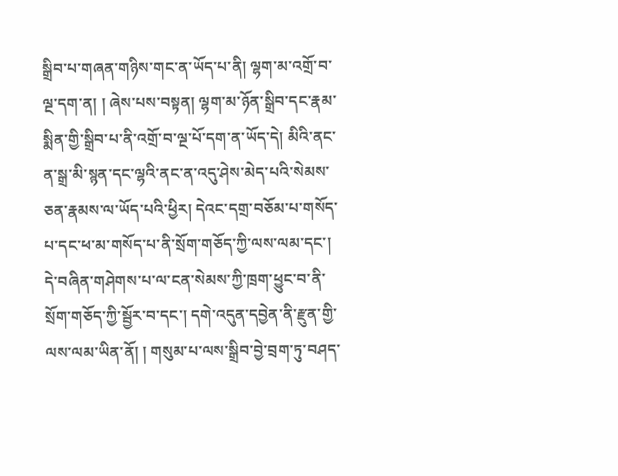སྒྲིབ་པ་གཞན་གཉིས་གང་ན་ཡོད་པ་ནི། ལྷག་མ་འགྲོ་བ་ལྔ་དག་ན། ། ཞེས་པས་བསྟན། ལྷག་མ་ཉོན་སྒྲིབ་དང་རྣམ་སྨིན་གྱི་སྒྲིབ་པ་ནི་འགྲོ་བ་ལྔ་པོ་དག་ན་ཡོད་དེ། མིའི་ནང་ན་སྒྲ་མི་སྙན་དང་ལྷའི་ནང་ན་འདུ་ཤེས་མེད་པའི་སེམས་ཅན་རྣམས་ལ་ཡོད་པའི་ཕྱིར། དེའང་དགྲ་བཅོམ་པ་གསོད་པ་དང་ཕ་མ་གསོད་པ་ནི་སྲོག་གཅོད་ཀྱི་ལས་ལམ་དང་། དེ་བཞིན་གཤེགས་པ་ལ་ངན་སེམས་ཀྱི་ཁྲག་ཕྱུང་བ་ནི་སྲོག་གཅོད་ཀྱི་སྦྱོར་བ་དང་། དགེ་འདུན་དབྱེན་ནི་རྫུན་གྱི་ལས་ལམ་ཡིན་ནོ། ། གསུམ་པ་ལས་སྒྲིབ་བྱེ་བྲག་ཏུ་བཤད་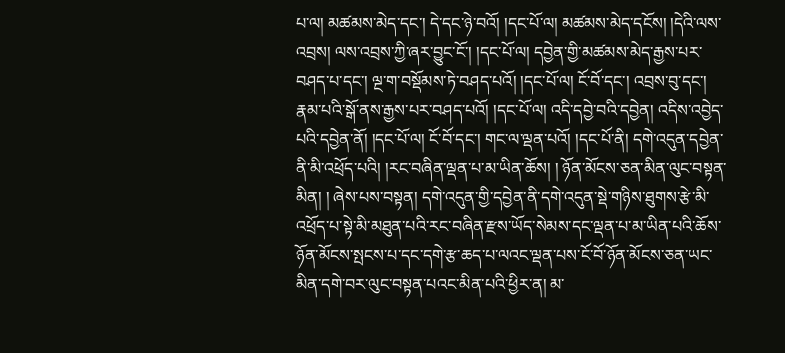པ་ལ། མཚམས་མེད་དང་། དེ་དང་ཉེ་བའོ། །དང་པོ་ལ། མཚམས་མེད་དངོས། །དེའི་ལས་འབྲས། ལས་འབྲས་ཀྱི་ཞར་བྱུང་ངོ་། །དང་པོ་ལ། དབྱེན་གྱི་མཚམས་མེད་རྒྱས་པར་བཤད་པ་དང་། ལྔ་ག་བསྡོམས་ཏེ་བཤད་པའོ། །དང་པོ་ལ། ངོ་བོ་དང་། འབྲས་བུ་དང་། རྣམ་པའི་སྒོ་ནས་རྒྱས་པར་བཤད་པའོ། །དང་པོ་ལ། འདི་དབྱེ་བའི་དབྱེན། འདིས་འབྱེད་པའི་དབྱེན་ནོ། །དང་པོ་ལ། ངོ་བོ་དང་། གང་ལ་ལྡན་པའོ། །དང་པོ་ནི། དགེ་འདུན་དབྱེན་ནི་མི་འཕྲོད་པའི། །རང་བཞིན་ལྡན་པ་མ་ཡིན་ཆོས། ། ཉོན་མོངས་ཅན་མིན་ལུང་བསྟན་མིན། ། ཞེས་པས་བསྟན། དགེ་འདུན་གྱི་དབྱེན་ནི་དགེ་འདུན་སྡེ་གཉིས་ཐུགས་རྩེ་མི་འཕྲོད་པ་སྟེ་མི་མཐུན་པའི་རང་བཞིན་རྫས་ཡོད་སེམས་དང་ལྡན་པ་མ་ཡིན་པའི་ཆོས་ཉོན་མོངས་སྤངས་པ་དང་དགེ་རྩ་ཆད་པ་ལའང་ལྡན་པས་ངོ་བོ་ཉོན་མོངས་ཅན་ཡང་མིན་དགེ་བར་ལུང་བསྟན་པའང་མིན་པའི་ཕྱིར་ན། མ་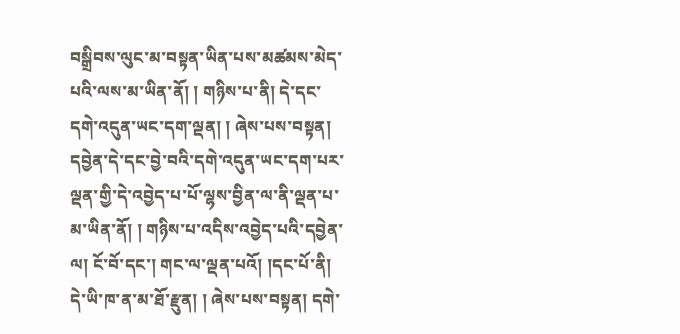བསྒྲིབས་ལུང་མ་བསྟན་ཡིན་པས་མཚམས་མེད་པའི་ལས་མ་ཡིན་ནོ། ། གཉིས་པ་ནི། དེ་དང་དགེ་འདུན་ཡང་དག་ལྡན། ། ཞེས་པས་བསྟན། དབྱེན་དེ་དང་བྱེ་བའི་དགེ་འདུན་ཡང་དག་པར་ལྡན་གྱི་དེ་འབྱེད་པ་པོ་ལྷས་བྱིན་ལ་ནི་ལྡན་པ་མ་ཡིན་ནོ། ། གཉིས་པ་འདིས་འབྱེད་པའི་དབྱེན་ལ། ངོ་བོ་དང་། གང་ལ་ལྡན་པའོ། །དང་པོ་ནི། དེ་ཡི་ཁ་ན་མ་ཐོ་རྫུན། ། ཞེས་པས་བསྟན། དགེ་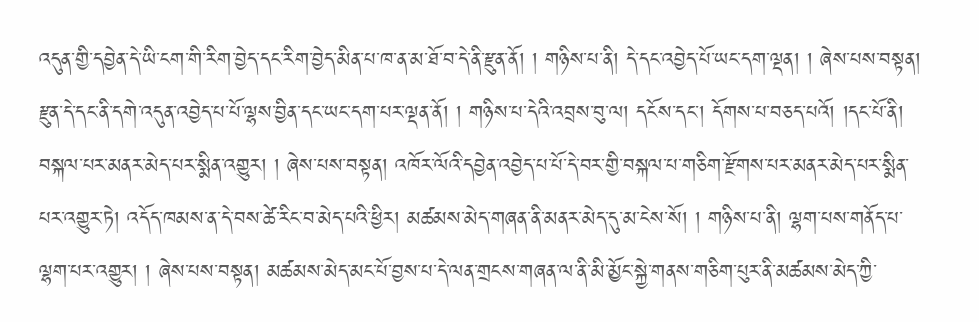འདུན་གྱི་དབྱེན་དེ་ཡི་ངག་གི་རིག་བྱེད་དང་རིག་བྱེད་མིན་པ་ཁ་ན་མ་ཐོ་བ་དེ་ནི་རྫུན་ནོ། ། གཉིས་པ་ནི། དེ་དང་འབྱེད་པོ་ཡང་དག་ལྡན། ། ཞེས་པས་བསྟན། རྫུན་དེ་དང་ནི་དགེ་འདུན་འབྱེད་པ་པོ་ལྷས་བྱིན་དང་ཡང་དག་པར་ལྡན་ནོ། ། གཉིས་པ་དེའི་འབྲས་བུ་ལ། དངོས་དང་། དོགས་པ་བཅད་པའོ། །དང་པོ་ནི། བསྐལ་པར་མནར་མེད་པར་སྨིན་འགྱུར། ། ཞེས་པས་བསྟན། འཁོར་ལོའི་དབྱེན་འབྱེད་པ་པོ་དེ་བར་གྱི་བསྐལ་པ་གཅིག་རྫོགས་པར་མནར་མེད་པར་སྨིན་པར་འགྱུར་ཏེ། འདོད་ཁམས་ན་དེ་བས་ཚེ་རིང་བ་མེད་པའི་ཕྱིར། མཚམས་མེད་གཞན་ནི་མནར་མེད་དུ་མ་ངེས་སོ། ། གཉིས་པ་ནི། ལྷག་པས་གནོད་པ་ལྷག་པར་འགྱུར། ། ཞེས་པས་བསྟན། མཚམས་མེད་མང་པོ་བྱས་པ་དེ་ལན་གྲངས་གཞན་ལ་ནི་མི་མྱོང་སྐྱེ་གནས་གཅིག་པུར་ནི་མཚམས་མེད་ཀྱི་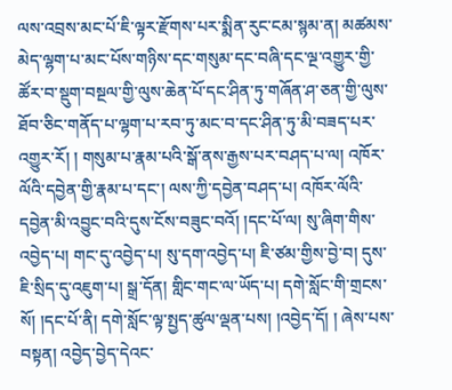ལས་འབྲས་མང་པོ་ཇི་ལྟར་རྫོགས་པར་སྨིན་རུང་ངམ་སྙམ་ན། མཚམས་མེད་ལྷག་པ་མང་པོས་གཉིས་དང་གསུམ་དང་བཞི་དང་ལྔ་འགྱུར་གྱི་ཚོར་བ་སྡུག་བསྔལ་གྱི་ལུས་ཆེན་པོ་དང་ཤིན་ཏུ་གཞོན་ཤ་ཅན་གྱི་ལུས་ཐོབ་ཅིང་གནོད་པ་ལྷག་པ་རབ་ཏུ་མང་བ་དང་ཤིན་ཏུ་མི་བཟད་པར་འགྱུར་རོ། ། གསུམ་པ་རྣམ་པའི་སྒོ་ནས་རྒྱས་པར་བཤད་པ་ལ། འཁོར་ལོའི་དབྱེན་གྱི་རྣམ་པ་དང་། ལས་ཀྱི་དབྱེན་བཤད་པ། འཁོར་ལོའི་དབྱེན་མི་འབྱུང་བའི་དུས་ངོས་བཟུང་བའོ། །དང་པོ་ལ། སུ་ཞིག་གིས་འབྱེད་པ། གང་དུ་འབྱེད་པ། སུ་དག་འབྱེད་པ། ཇི་ཙམ་གྱིས་བྱེ་བ། དུས་ཇི་སྲིད་དུ་འཇུག་པ། སྒྲ་དོན། གླིང་གང་ལ་ཡོད་པ། དགེ་སློང་གི་གྲངས་སོ། །དང་པོ་ནི། དགེ་སློང་ལྟ་སྤྱད་ཚུལ་ལྡན་པས། །འབྱེད་དོ། ། ཞེས་པས་བསྟན། འབྱེད་བྱེད་དེའང་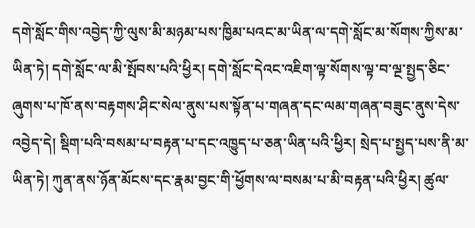དགེ་སློང་གིས་འབྱེད་ཀྱི་ལུས་མི་མཉམ་པས་ཁྱིམ་པའང་མ་ཡིན་ལ་དགེ་སློང་མ་སོགས་ཀྱིས་མ་ཡིན་ཏེ། དགེ་སློང་ལ་མི་སྤོབས་པའི་ཕྱིར། དགེ་སློང་དེའང་འཇིག་ལྟ་སོགས་ལྟ་བ་ལྔ་སྤྱད་ཅིང་ཞུགས་པ་ཁོ་ནས་བརྟགས་ཤིང་སེལ་ནུས་པས་སྟོན་པ་གཞན་དང་ལམ་གཞན་བཟུང་ནུས་དེས་འབྱེད་དེ། སྡིག་པའི་བསམ་པ་བརྟན་པ་དང་འཁྱུད་པ་ཅན་ཡིན་པའི་ཕྱིར། སྲེད་པ་སྤྱད་པས་ནི་མ་ཡིན་ཏེ། ཀུན་ནས་ཉོན་མོངས་དང་རྣམ་བྱང་གི་ཕྱོགས་ལ་བསམ་པ་མི་བརྟན་པའི་ཕྱིར། ཚུལ་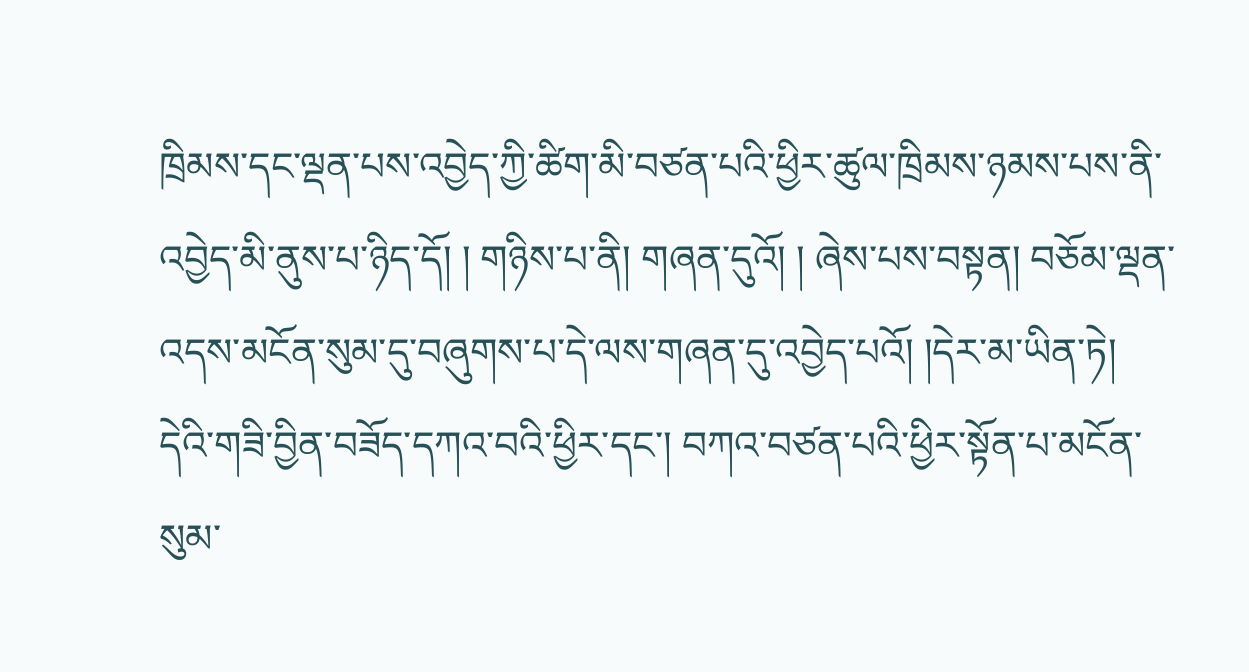ཁྲིམས་དང་ལྡན་པས་འབྱེད་ཀྱི་ཚིག་མི་བཙན་པའི་ཕྱིར་ཚུལ་ཁྲིམས་ཉམས་པས་ནི་འབྱེད་མི་ནུས་པ་ཉིད་དོ། ། གཉིས་པ་ནི། གཞན་དུའོ། ། ཞེས་པས་བསྟན། བཅོམ་ལྡན་འདས་མངོན་སུམ་དུ་བཞུགས་པ་དེ་ལས་གཞན་དུ་འབྱེད་པའོ། །དེར་མ་ཡིན་ཏེ། དེའི་གཟི་བྱིན་བཟོད་དཀའ་བའི་ཕྱིར་དང་། བཀའ་བཙན་པའི་ཕྱིར་སྟོན་པ་མངོན་སུམ་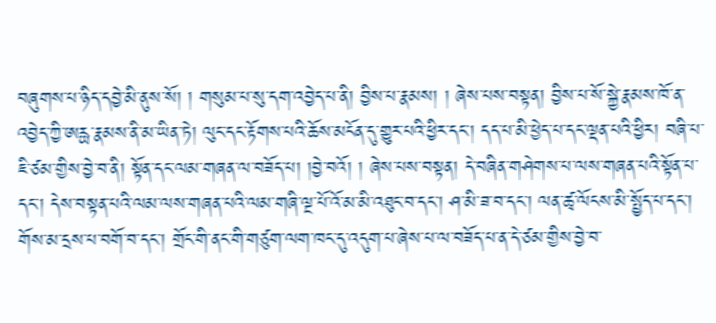བཞུགས་པ་ཉིད་དབྱེ་མི་ནུས་སོ། ། གསུམ་པ་སུ་དག་འབྱེད་པ་ནི། བྱིས་པ་རྣམས། ། ཞེས་པས་བསྟན། བྱིས་པ་སོ་སྐྱེ་རྣམས་ཁོ་ན་འབྱེད་ཀྱི་ཨརྻ་རྣམས་ནི་མ་ཡིན་ཏེ། ལུང་དང་རྟོགས་པའི་ཆོས་མངོན་དུ་གྱུར་པའི་ཕྱིར་དང་། དད་པ་མི་ཕྱེད་པ་དང་ལྡན་པའི་ཕྱིར། བཞི་པ་ཇི་ཙམ་གྱིས་བྱེ་བ་ནི། སྟོན་དང་ལམ་གཞན་ལ་བཟོད་པ། །བྱེ་བའོ། ། ཞེས་པས་བསྟན། དེ་བཞིན་གཤེགས་པ་ལས་གཞན་པའི་སྟོན་པ་དང་། དེས་བསྟན་པའི་ལམ་ལས་གཞན་པའི་ལམ་གཞི་ལྔ་པོ་འོ་མ་མི་འཐུང་བ་དང་། ཤ་མི་ཟ་བ་དང་། ལན་ཚྭ་ལོངས་མི་སྤྱོད་པ་དང་། གོས་མ་དྲས་པ་བགོ་བ་དང་། གྲོང་གི་ནང་གི་གཙུག་ལག་ཁང་དུ་འདུག་པ་ཞེས་པ་ལ་བཟོད་པ་ན་དེ་ཙམ་གྱིས་བྱེ་བ་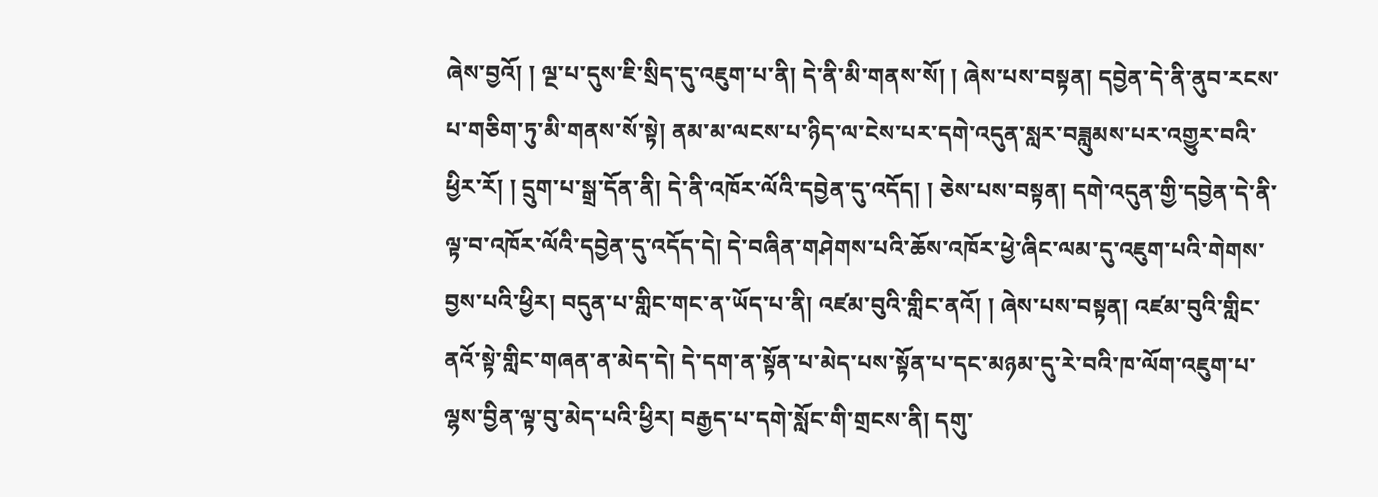ཞེས་བྱའོ། ། ལྔ་པ་དུས་ཇི་སྲིད་དུ་འཇུག་པ་ནི། དེ་ནི་མི་གནས་སོ། ། ཞེས་པས་བསྟན། དབྱེན་དེ་ནི་ནུབ་རངས་པ་གཅིག་ཏུ་མི་གནས་སོ་སྟེ། ནམ་མ་ལངས་པ་ཉིད་ལ་ངེས་པར་དགེ་འདུན་སླར་བཟླུམས་པར་འགྱུར་བའི་ཕྱིར་རོ། ། དྲུག་པ་སྒྲ་དོན་ནི། དེ་ནི་འཁོར་ལོའི་དབྱེན་དུ་འདོད། ། ཅེས་པས་བསྟན། དགེ་འདུན་གྱི་དབྱེན་དེ་ནི་ལྟ་བ་འཁོར་ལོའི་དབྱེན་དུ་འདོད་དེ། དེ་བཞིན་གཤེགས་པའི་ཆོས་འཁོར་ཕྱེ་ཞིང་ལམ་དུ་འཇུག་པའི་གེགས་བྱས་པའི་ཕྱིར། བདུན་པ་གླིང་གང་ན་ཡོད་པ་ནི། འཛམ་བུའི་གླིང་ནའོ། ། ཞེས་པས་བསྟན། འཛམ་བུའི་གླིང་ནའོ་སྟེ་གླིང་གཞན་ན་མེད་དེ། དེ་དག་ན་སྟོན་པ་མེད་པས་སྟོན་པ་དང་མཉམ་དུ་རེ་བའི་ཁ་ལོག་འཇུག་པ་ལྷས་བྱིན་ལྟ་བུ་མེད་པའི་ཕྱིར། བརྒྱད་པ་དགེ་སློང་གི་གྲངས་ནི། དགུ་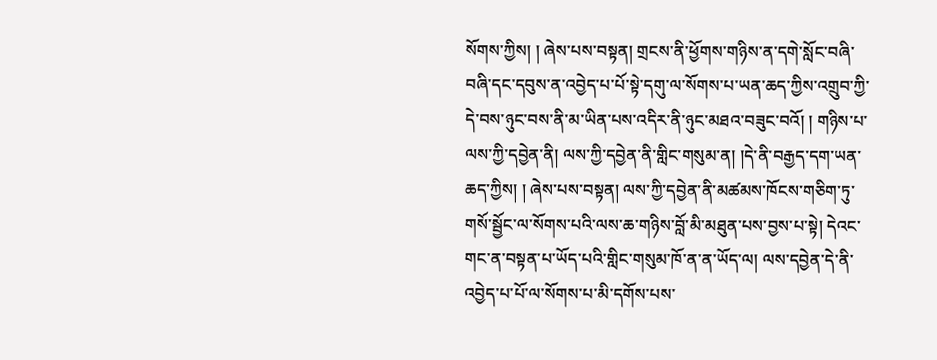སོགས་ཀྱིས། ། ཞེས་པས་བསྟན། གྲངས་ནི་ཕྱོགས་གཉིས་ན་དགེ་སློང་བཞི་བཞི་དང་དབུས་ན་འབྱེད་པ་པོ་སྟེ་དགུ་ལ་སོགས་པ་ཡན་ཆད་ཀྱིས་འགྲུབ་ཀྱི་དེ་བས་ཉུང་བས་ནི་མ་ཡིན་པས་འདིར་ནི་ཉུང་མཐའ་བཟུང་བའོ། ། གཉིས་པ་ལས་ཀྱི་དབྱེན་ནི། ལས་ཀྱི་དབྱེན་ནི་གླིང་གསུམ་ན། །དེ་ནི་བརྒྱད་དག་ཡན་ཆད་ཀྱིས། ། ཞེས་པས་བསྟན། ལས་ཀྱི་དབྱེན་ནི་མཚམས་ཁོངས་གཅིག་ཏུ་གསོ་སྦྱོང་ལ་སོགས་པའི་ལས་ཆ་གཉིས་བློ་མི་མཐུན་པས་བྱས་པ་སྟེ། དེའང་གང་ན་བསྟན་པ་ཡོད་པའི་གླིང་གསུམ་ཁོ་ན་ན་ཡོད་ལ། ལས་དབྱེན་དེ་ནི་འབྱེད་པ་པོ་ལ་སོགས་པ་མི་དགོས་པས་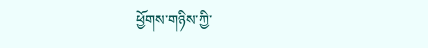ཕྱོགས་གཉིས་ཀྱི་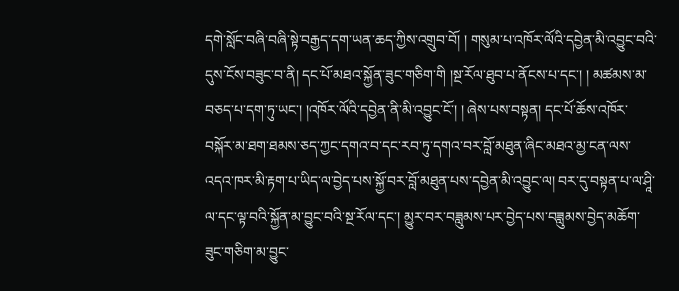དགེ་སློང་བཞི་བཞི་སྟེ་བརྒྱད་དག་ཡན་ཆད་ཀྱིས་འགྲུབ་བོ། ། གསུམ་པ་འཁོར་ལོའི་དབྱེན་མི་འབྱུང་བའི་དུས་ངོས་བཟུང་བ་ནི། དང་པོ་མཐའ་སྐྱོན་ཟུང་གཅིག་གི །སྔ་རོལ་ཐུབ་པ་ནོངས་པ་དང་། ། མཚམས་མ་བཅད་པ་དག་ཏུ་ཡང་། །འཁོར་ལོའི་དབྱེན་ནི་མི་འབྱུང་ངོ་། ། ཞེས་པས་བསྟན། དང་པོ་ཆོས་འཁོར་བསྐོར་མ་ཐག་ཐམས་ཅད་ཀྱང་དགའ་བ་དང་རབ་ཏུ་དགའ་བར་བློ་མཐུན་ཞིང་མཐའ་མྱ་ངན་ལས་འདའ་ཁར་མི་རྟག་པ་ཡིད་ལ་བྱེད་པས་སྐྱོ་བར་བློ་མཐུན་པས་དབྱེན་མི་འབྱུང་ལ། བར་དུ་བསྟན་པ་ལ་ཤཱི་ལ་དང་ལྟ་བའི་སྐྱོན་མ་བྱུང་བའི་སྔ་རོལ་དང་། མྱུར་བར་བཟླུམས་པར་བྱེད་པས་བཟླུམས་བྱེད་མཆོག་ཟུང་གཅིག་མ་བྱུང་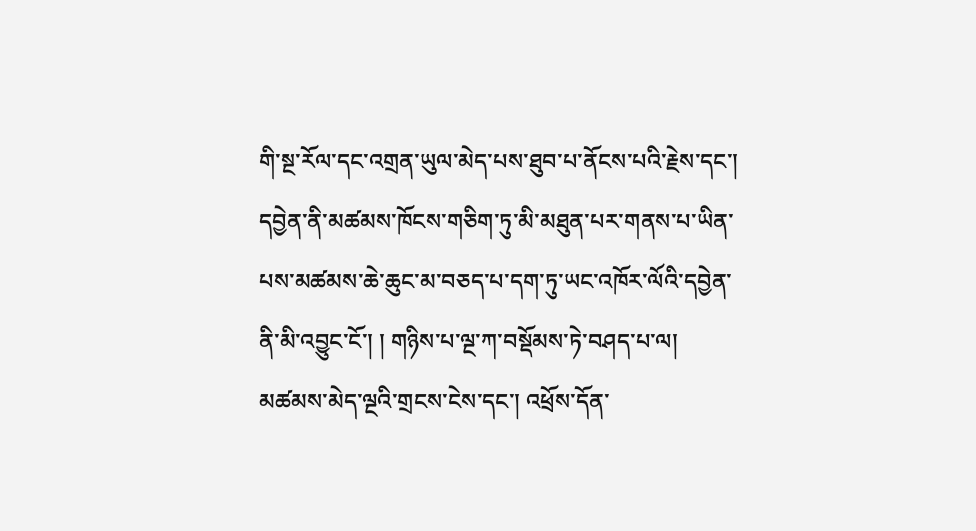གི་སྔ་རོལ་དང་འགྲན་ཡུལ་མེད་པས་ཐུབ་པ་ནོངས་པའི་རྗེས་དང་། དབྱེན་ནི་མཚམས་ཁོངས་གཅིག་ཏུ་མི་མཐུན་པར་གནས་པ་ཡིན་པས་མཚམས་ཆེ་ཆུང་མ་བཅད་པ་དག་ཏུ་ཡང་འཁོར་ལོའི་དབྱེན་ནི་མི་འབྱུང་ངོ་། ། གཉིས་པ་ལྔ་ཀ་བསྡོམས་ཏེ་བཤད་པ་ལ། མཚམས་མེད་ལྔའི་གྲངས་ངེས་དང་། འཕྲོས་དོན་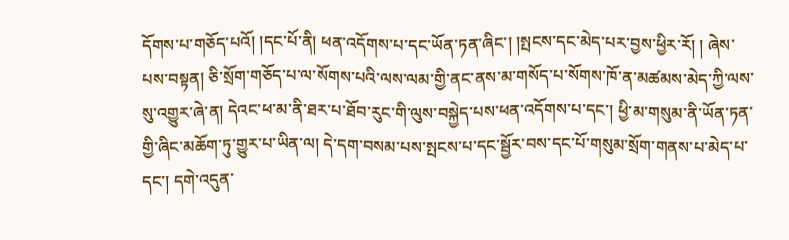དོགས་པ་གཅོད་པའོ། །དང་པོ་ནི། ཕན་འདོགས་པ་དང་ཡོན་ཏན་ཞིང་། །སྤངས་དང་མེད་པར་བྱས་ཕྱིར་རོ། ། ཞེས་པས་བསྟན། ཅི་སྲོག་གཅོད་པ་ལ་སོགས་པའི་ལས་ལམ་གྱི་ནང་ནས་མ་གསོད་པ་སོགས་ཁོ་ན་མཚམས་མེད་ཀྱི་ལས་སུ་འགྱུར་ཞེ་ན། དེའང་ཕ་མ་ནི་ཐར་པ་ཐོབ་རུང་གི་ལུས་བསྐྱེད་པས་ཕན་འདོགས་པ་དང་། ཕྱི་མ་གསུམ་ནི་ཡོན་ཏན་གྱི་ཞིང་མཆོག་ཏུ་གྱུར་པ་ཡིན་ལ། དེ་དག་བསམ་པས་སྤངས་པ་དང་སྦྱོར་བས་དང་པོ་གསུམ་སྲོག་གནས་པ་མེད་པ་དང་། དགེ་འདུན་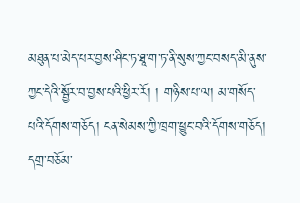མཐུན་པ་མེད་པར་བྱས་ཤིང་ཏ་ཐཱ་ག་ཏ་ནི་སུས་ཀྱང་བསད་མི་ནུས་ཀྱང་དེའི་སྦྱོར་བ་བྱས་པའི་ཕྱིར་རོ། ། གཉིས་པ་ལ། མ་གསོད་པའི་དོགས་གཅོད། ངན་སེམས་ཀྱི་ཁྲག་ཕྱུང་བའི་དོགས་གཅོད། དགྲ་བཅོམ་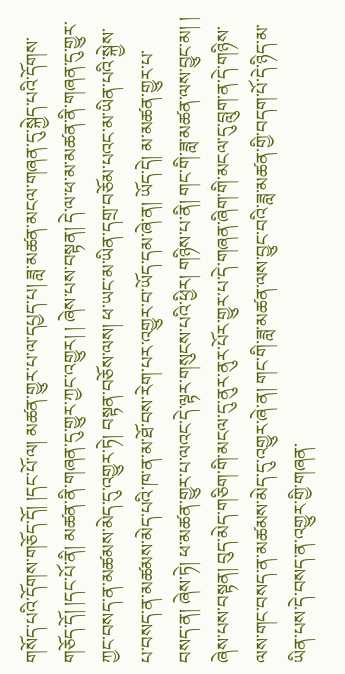གསོད་པའི་དོགས་གཅོད་དོ། །དང་པོ་ལ། མཚན་གྱུར་པ་ལ་དཔྱད་པ། ཟླ་མཚན་མངལ་གཞན་དུ་སྐྱེད་པའི་དོགས་གཅོད་དོ། །དང་པོ་ནི། མཚན་ནི་གཞན་དུ་གྱུར་ཀྱང་འགྱུར། ། ཞེས་པས་བསྟན། དེ་ལ་ཕ་མ་མཚན་ནི་གཞན་དུ་གྱུར་ཀྱང་བསད་ན་མཚམས་མེད་དུ་འགྱུར་ཏེ། བསྟན་བཅོས་ལས། ཕ་ཡང་མ་ཡིན་དགྲ་བཅོམ་པའང་མ་ཡིན་པའི་སྐྱེས་པ་བསད་ན་མཚམས་མེད་པའི་ཁ་ན་མ་ཐོ་བས་རེག་པར་འགྱུར་བ་ཡོད་དམ་ཞེ་ན། ཡོད་དེ། མ་མཚན་གྱུར་པ་བསད་ན། ཞེས་ཏེ། ཕ་མཚན་གྱུར་པ་ལའང་དེ་ལྟར་གསུངས་པའི་ཕྱིར། གཉིས་པ་ནི། གང་གི་ཟླ་མཚན་ལས་བྱུང་མ། ། ཞེས་པས་བསྟན། བུད་མེད་གཅིག་གི་མངལ་དུ་ནུར་ནུར་པོར་གྱུར་པ་དེ་གཞན་ཞིག་གི་མངལ་དུ་བླུག་ན་དེ་གཉིས་ལས་གང་བསད་ན་མཚམས་མེད་དུ་འགྱུར་ཞེ་ན། གང་གི་ཟླ་མཚན་ལས་བྱུང་བའི་ཟླ་མཚན་གྱི་བདག་པོ་དེ་ཉིད་མ་ཡིན་པས་དེ་བསད་ན་འགྱུར་གྱི་གཞན་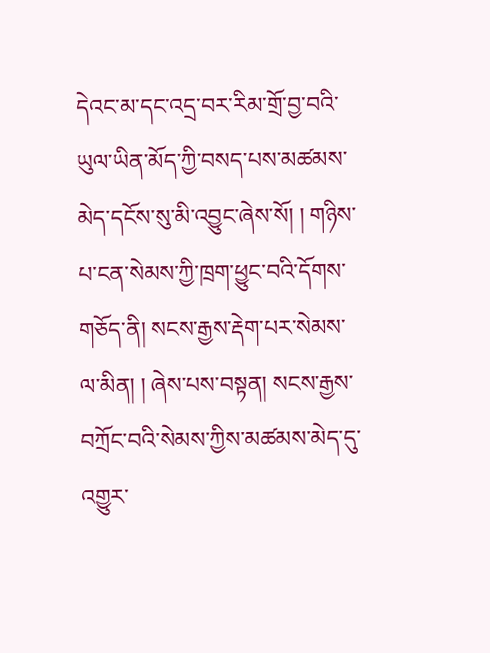དེའང་མ་དང་འདྲ་བར་རིམ་གྲོ་བྱ་བའི་ཡུལ་ཡིན་མོད་ཀྱི་བསད་པས་མཚམས་མེད་དངོས་སུ་མི་འབྱུང་ཞེས་སོ། ། གཉིས་པ་ངན་སེམས་ཀྱི་ཁྲག་ཕྱུང་བའི་དོགས་གཅོད་ནི། སངས་རྒྱས་རྡེག་པར་སེམས་ལ་མིན། ། ཞེས་པས་བསྟན། སངས་རྒྱས་བཀྲོང་བའི་སེམས་ཀྱིས་མཚམས་མེད་དུ་འགྱུར་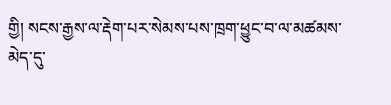གྱི། སངས་རྒྱས་ལ་རྡེག་པར་སེམས་པས་ཁྲག་ཕྱུང་བ་ལ་མཚམས་མེད་དུ་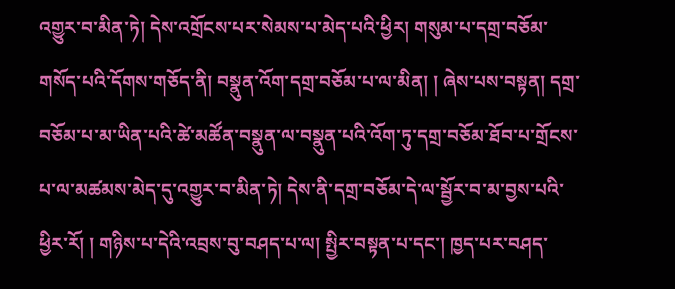འགྱུར་བ་མིན་ཏེ། དེས་འགྲོངས་པར་སེམས་པ་མེད་པའི་ཕྱིར། གསུམ་པ་དགྲ་བཅོམ་གསོད་པའི་དོགས་གཅོད་ནི། བསྣུན་འོག་དགྲ་བཅོམ་པ་ལ་མིན། ། ཞེས་པས་བསྟན། དགྲ་བཅོམ་པ་མ་ཡིན་པའི་ཚེ་མཚོན་བསྣུན་ལ་བསྣུན་པའི་འོག་ཏུ་དགྲ་བཅོམ་ཐོབ་པ་གྲོངས་པ་ལ་མཚམས་མེད་དུ་འགྱུར་བ་མིན་ཏེ། དེས་ནི་དགྲ་བཅོམ་དེ་ལ་སྦྱོར་བ་མ་བྱས་པའི་ཕྱིར་རོ། ། གཉིས་པ་དེའི་འབྲས་བུ་བཤད་པ་ལ། སྤྱིར་བསྟན་པ་དང་། ཁྱད་པར་བཤད་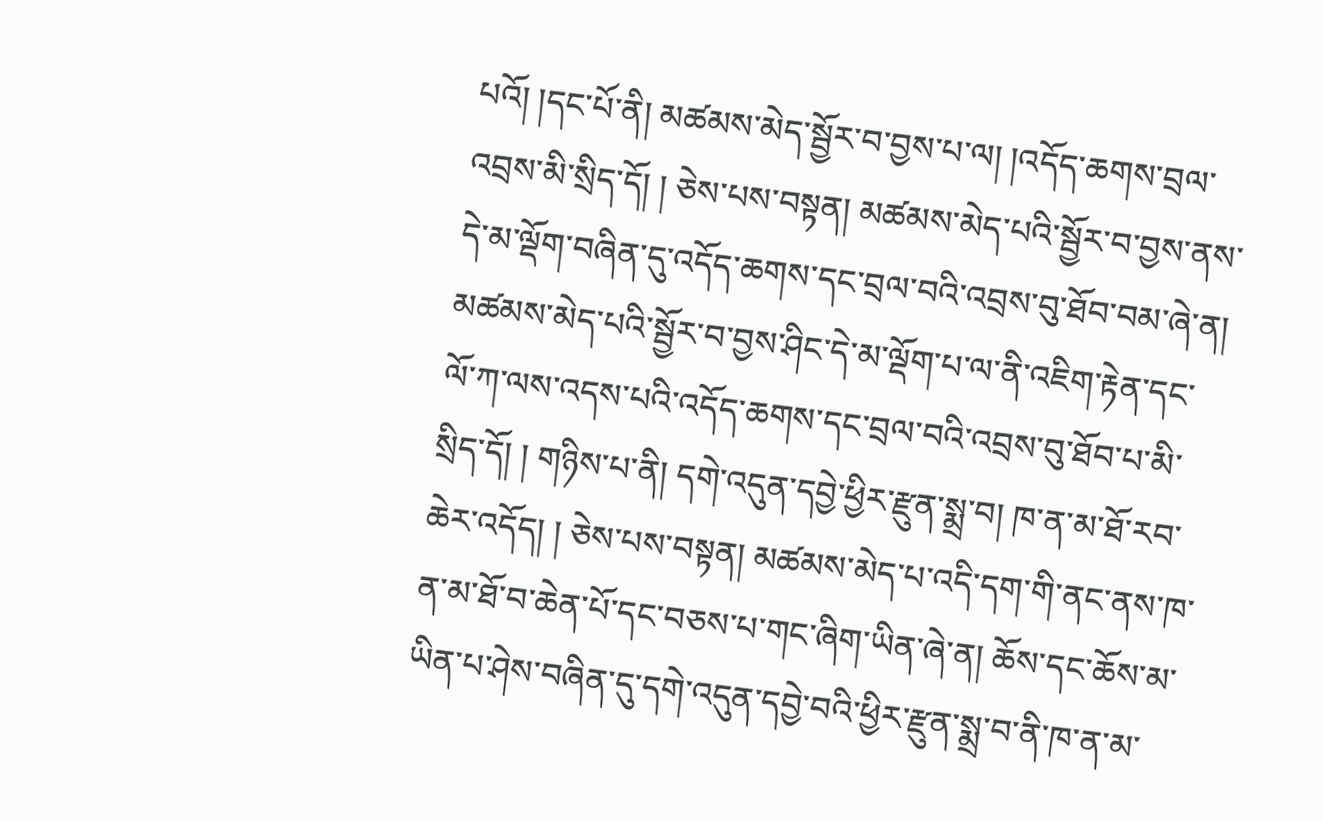པའོ། །དང་པོ་ནི། མཚམས་མེད་སྦྱོར་བ་བྱས་པ་ལ། །འདོད་ཆགས་བྲལ་འབྲས་མི་སྲིད་དོ། ། ཅེས་པས་བསྟན། མཚམས་མེད་པའི་སྦྱོར་བ་བྱས་ནས་དེ་མ་ལྡོག་བཞིན་དུ་འདོད་ཆགས་དང་བྲལ་བའི་འབྲས་བུ་ཐོབ་བམ་ཞེ་ན། མཚམས་མེད་པའི་སྦྱོར་བ་བྱས་ཤིང་དེ་མ་ལྡོག་པ་ལ་ནི་འཇིག་རྟེན་དང་ལོ་ཀ་ལས་འདས་པའི་འདོད་ཆགས་དང་བྲལ་བའི་འབྲས་བུ་ཐོབ་པ་མི་སྲིད་དོ། ། གཉིས་པ་ནི། དགེ་འདུན་དབྱེ་ཕྱིར་རྫུན་སྨྲ་བ། ཁ་ན་མ་ཐོ་རབ་ཆེར་འདོད། ། ཅེས་པས་བསྟན། མཚམས་མེད་པ་འདི་དག་གི་ནང་ནས་ཁ་ན་མ་ཐོ་བ་ཆེན་པོ་དང་བཅས་པ་གང་ཞིག་ཡིན་ཞེ་ན། ཆོས་དང་ཆོས་མ་ཡིན་པ་ཤེས་བཞིན་དུ་དགེ་འདུན་དབྱེ་བའི་ཕྱིར་རྫུན་སྨྲ་བ་ནི་ཁ་ན་མ་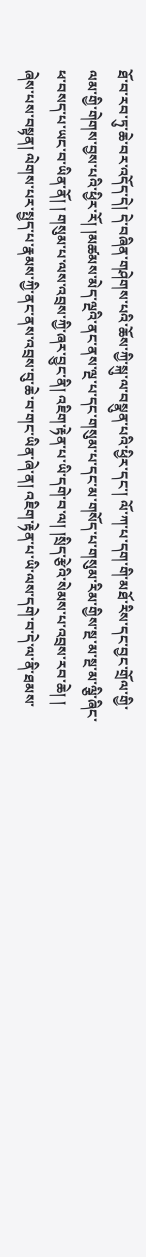ཐོ་བ་རབ་ཏུ་ཆེ་བར་འདོད་དེ། དེ་བཞིན་གཤེགས་པའི་ཆོས་ཀྱི་སྐུ་ལ་བསྣུན་པའི་ཕྱིར་དང་། ལོ་ཀ་པ་དག་གི་མཐོ་རིས་དང་བྱང་གྲོལ་གྱི་ལམ་གྱི་གེགས་བྱས་པའི་ཕྱིར་རོ། །མཚམས་མེད་ལྔའི་ནང་ནས་ལྔ་པ་དང་གསུམ་པ་དང་མ་གསོད་པ་གསུམ་རིམ་གྱིས་སྔ་མ་སྔ་མ་ལྕི་ཞིང་ཕ་བསད་པ་ཡང་བ་ཡིན་ནོ། ། གསུམ་པ་ལས་འབྲས་ཀྱི་ཞར་བྱུང་ནི། འཇིག་རྟེན་པ་ཡི་དགེ་བ་ལ། །སྲིད་རྩེའི་སེམས་པ་འབྲས་རབ་ཆེ། ། ཞེས་པས་བསྟན། ལེགས་པར་སྤྱད་པ་རྣམས་ཀྱི་ནང་ནས་འབྲས་བུ་ཆེ་བ་གང་ཡིན་ཞེ་ན། འཇིག་རྟེན་པ་ཡི་ལས་དགེ་བ་དེ་ལ་ནི་ཐམས་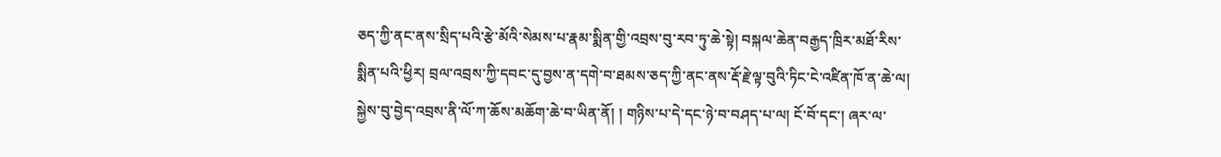ཅད་ཀྱི་ནང་ནས་སྲིད་པའི་རྩེ་མོའི་སེམས་པ་རྣམ་སྨིན་གྱི་འབྲས་བུ་རབ་ཏུ་ཆེ་སྟེ། བསྐལ་ཆེན་བརྒྱད་ཁྲིར་མཐོ་རིས་སྨིན་པའི་ཕྱིར། བྲལ་འབྲས་ཀྱི་དབང་དུ་བྱས་ན་དགེ་བ་ཐམས་ཅད་ཀྱི་ནང་ནས་རྡོ་རྗེ་ལྟ་བུའི་ཏིང་ངེ་འཛིན་ཁོ་ན་ཆེ་ལ། སྐྱེས་བུ་བྱེད་འབྲས་ནི་ལོ་ཀ་ཆོས་མཆོག་ཆེ་བ་ཡིན་ནོ། ། གཉིས་པ་དེ་དང་ཉེ་བ་བཤད་པ་ལ། ངོ་བོ་དང་། ཞར་ལ་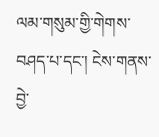ལམ་གསུམ་གྱི་གེགས་བཤད་པ་དང་། ངེས་གནས་བྱེ་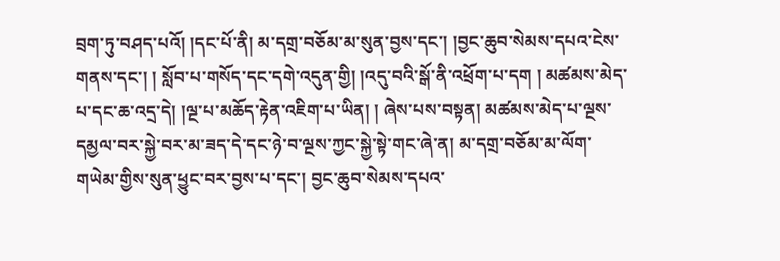བྲག་ཏུ་བཤད་པའོ། །དང་པོ་ནི། མ་དགྲ་བཅོམ་མ་སུན་བྱས་དང་། །བྱང་ཆུབ་སེམས་དཔའ་ངེས་གནས་དང་། ། སློབ་པ་གསོད་དང་དགེ་འདུན་གྱི། །འདུ་བའི་སྒོ་ནི་འཕྲོག་པ་དག ། མཚམས་མེད་པ་དང་ཆ་འདྲ་དེ། །ལྔ་པ་མཆོད་རྟེན་འཇིག་པ་ཡིན། ། ཞེས་པས་བསྟན། མཚམས་མེད་པ་ལྔས་དམྱལ་བར་སྐྱེ་བར་མ་ཟད་དེ་དང་ཉེ་བ་ལྔས་ཀྱང་སྐྱེ་སྟེ་གང་ཞེ་ན། མ་དགྲ་བཅོམ་མ་ལོག་གཡེམ་གྱིས་སུན་ཕྱུང་བར་བྱས་པ་དང་། བྱང་ཆུབ་སེམས་དཔའ་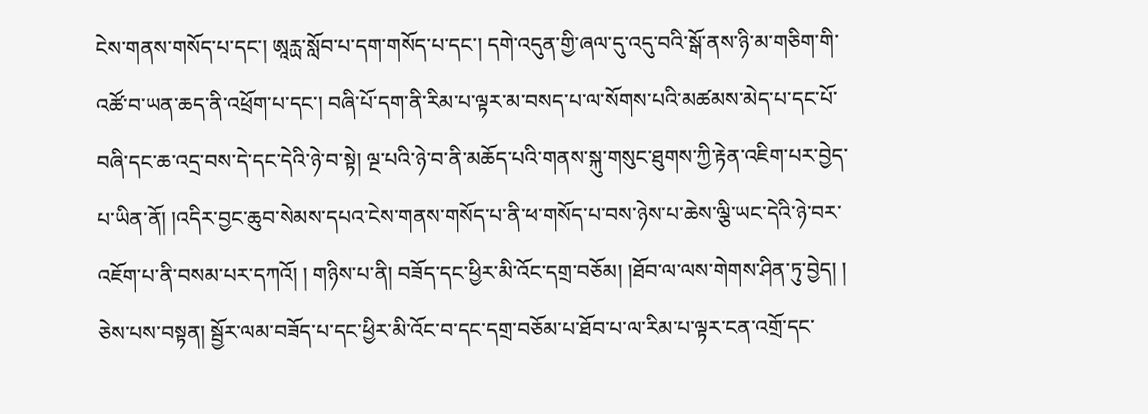ངེས་གནས་གསོད་པ་དང་། ཨཱརྻ་སློབ་པ་དག་གསོད་པ་དང་། དགེ་འདུན་གྱི་ཞལ་དུ་འདུ་བའི་སྒོ་ནས་ཉི་མ་གཅིག་གི་འཚོ་བ་ཡན་ཆད་ནི་འཕྲོག་པ་དང་། བཞི་པོ་དག་ནི་རིམ་པ་ལྟར་མ་བསད་པ་ལ་སོགས་པའི་མཚམས་མེད་པ་དང་པོ་བཞི་དང་ཆ་འདྲ་བས་དེ་དང་དེའི་ཉེ་བ་སྟེ། ལྔ་པའི་ཉེ་བ་ནི་མཆོད་པའི་གནས་སྐུ་གསུང་ཐུགས་ཀྱི་རྟེན་འཇིག་པར་བྱེད་པ་ཡིན་ནོ། །འདིར་བྱང་ཆུབ་སེམས་དཔའ་ངེས་གནས་གསོད་པ་ནི་ཕ་གསོད་པ་བས་ཉེས་པ་ཆེས་ལྕི་ཡང་དེའི་ཉེ་བར་འཇོག་པ་ནི་བསམ་པར་དཀའོ། ། གཉིས་པ་ནི། བཟོད་དང་ཕྱིར་མི་འོང་དགྲ་བཅོམ། །ཐོབ་ལ་ལས་གེགས་ཤིན་ཏུ་བྱེད། ། ཅེས་པས་བསྟན། སྦྱོར་ལམ་བཟོད་པ་དང་ཕྱིར་མི་འོང་བ་དང་དགྲ་བཅོམ་པ་ཐོབ་པ་ལ་རིམ་པ་ལྟར་ངན་འགྲོ་དང་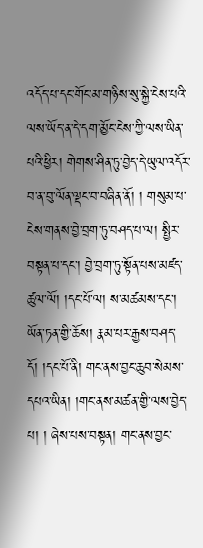འདོད་པ་དང་གོང་མ་གཉིས་སུ་སྐྱེ་ངེས་པའི་ལས་ཡོད་ན་དེ་དག་མྱོང་ངེས་ཀྱི་ལས་ཡིན་པའི་ཕྱིར། གེགས་ཤིན་ཏུ་བྱེད་དེ་ཡུལ་འདོར་བ་ན་བུ་ལོན་ལྡང་བ་བཞིན་ནོ། ། གསུམ་པ་ངེས་གནས་བྱེ་བྲག་ཏུ་བཤད་པ་ལ། སྤྱིར་བསྟན་པ་དང་། བྱེ་བྲག་ཏུ་སྟོན་པས་མཛད་ཚུལ་ལོ། །དང་པོ་ལ། ས་མཚམས་དང་། ཡོན་ཏན་གྱི་ཆོས། རྣམ་པར་རྒྱས་བཤད་དོ། །དང་པོ་ནི། གང་ནས་བྱང་ཆུབ་སེམས་དཔའ་ཡིན། །གང་ནས་མཚན་གྱི་ལས་བྱེད་པ། ། ཞེས་པས་བསྟན། གང་ནས་བྱང་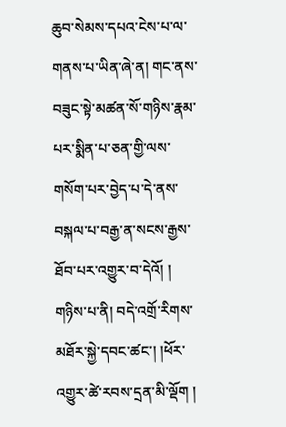ཆུབ་སེམས་དཔའ་ངེས་པ་ལ་གནས་པ་ཡིན་ཞེ་ན། གང་ནས་བཟུང་སྟེ་མཚན་སོ་གཉིས་རྣམ་པར་སྨིན་པ་ཅན་གྱི་ལས་གསོག་པར་བྱེད་པ་དེ་ནས་བསྐལ་པ་བརྒྱ་ན་སངས་རྒྱས་ཐོབ་པར་འགྱུར་བ་དེའོ། ། གཉིས་པ་ནི། བདེ་འགྲོ་རིགས་མཐོར་སྐྱེ་དབང་ཚང་། །ཕོར་འགྱུར་ཚེ་རབས་དྲན་མི་ལྡོག །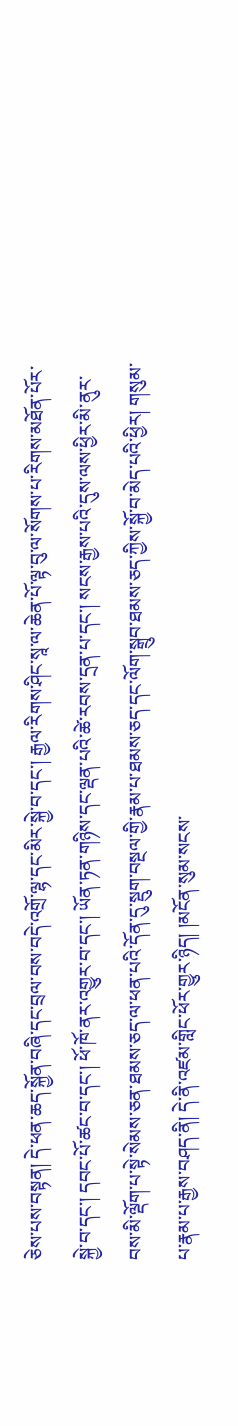ཅེས་པས་བསྟན། དེ་ཕན་ཆད་སྐྱོན་བཞི་དང་བྲལ་བས་བདེ་འགྲོ་ལྷ་དང་མིར་སྐྱེ་བ་དང་། རྒྱལ་རིགས་ཤིང་སཱ་ལ་ཆེན་པོ་ལྟ་བུ་ལ་སོགས་པ་རིགས་མཐོན་པོར་སྐྱེ་བ་དང་། དབང་པོ་ཚང་བ་དང་། ཕོ་ཁོ་ནར་འགྱུར་བ་དང་། ཡོན་ཏན་གཉིས་དང་ལྡན་པའི་ཚེ་རབས་དྲན་པ་དང་། སངས་རྒྱས་པའི་དུས་ལས་ཕྱིར་མི་ནུར་བས་མི་ལྡོག་པ་སྟེ་སེམས་ཅན་ཐམས་ཅད་ལ་ཕན་པའི་དོན་དུ་སྡུག་བསྔལ་གྱི་རྣམ་པ་ཐམས་ཅད་དང་ལོག་སྒྲུབ་ཐམས་ཅད་ཀྱིས་སྐྱོ་བ་མེད་པའི་ཕྱིར། གསུམ་པ་རྣམ་པ་རྒྱས་བཤད་ནི། དེ་ནི་འཛམ་གླིང་ཕོར་གྱུར་ཉིད། །མངོན་སུམ་སངས་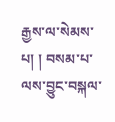རྒྱས་ལ་སེམས་པ། ། བསམ་པ་ལས་བྱུང་བསྐལ་